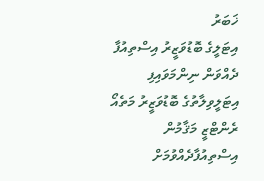ޚަބަރު
އިޓަލީގެ ބޮޑުވަޒީރު އިސްތިއުފާ ދެއްވަން ނިންމަވައިފި
އިޓަލީވިލާތުގެ ބޮޑުވަޒީރު މަތެއޯ ރެންޓްޒީ މަޤާމުން އިސްތިއުފާދެއްވުމަށް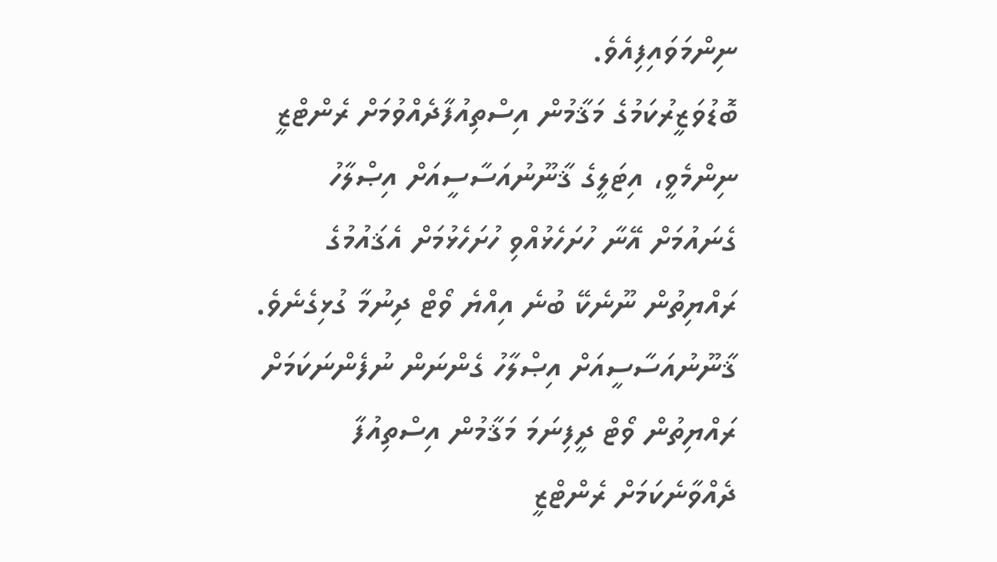ނިންމަވައިފިއެވެ.
ބޮޑުވަޒީރުކަމުގެ މަޤާމުން އިސްތިއުފާދެއްވުމަށް ރެންޓްޒީ ނިންމެވީ، އިޓަލީގެ ޤާނޫނުއަސާސީއަށް އިޞްލާހު ގެނައުމަށް އޭނާ ހުށަހެޅުއްވި ހުށަހެޅުމަށް އެޤައުމުގެ ރައްޔިތުން ނޫނެކޭ ބުނެ އިއްޔެ ވޯޓް ދިނުމާ ގުޅިގެނެވެ. ޤާނޫނުއަސާސީއަށް އިޞްލާހު ގެންނަން ނުފެންނަކަމަށް ރައްޔިތުން ވޯޓް ދީފިނަމަ މަޤާމުން އިސްތިއުފާ ދެއްވާނެކަމަށް ރެންޓްޒީ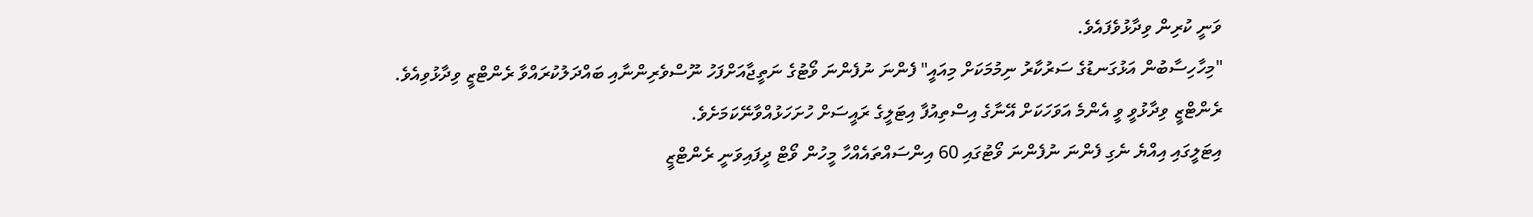ވަނީ ކުރިން ވިދާޅުވެފައެވެ.
"މިހާހިސާބުން އަޅުގަނޑުގެ ސަރުކާރު ނިމުމަކަށް މިއައީ" ފެންނަ ނުފެންނަ ވޯޓުގެ ނަތީޖާއަށްފަހު ނޫސްވެރިންނާއި ބައްދަލުކުރައްވާ ރެންޓްޒީ ވިދާޅުވިއެވެ. ރެންޓްޒީ ވިދާޅުވީ ވީ އެންމެ އަވަހަކަށް އޭނާގެ އިސްތިއުފާ އިޓަލީގެ ރައީސަށް ހުށަހަޅުއްވާނޭކަމަށެވެ.
އިޓަލީގައި އިއްޔެ ނެގި ފެންނަ ނުފެންނަ ވޯޓުގައި 60 އިންސައްތައެއްހާ މީހުން ވޯޓް ދީފައިވަނީ ރެންޓްޒީ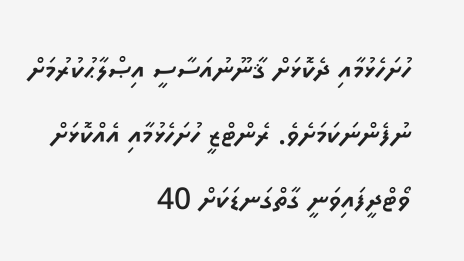ހުށަހެޅުމާއި ދެކޮޅަށް ޤާނޫނުއަސާސީ އިޞްލާޙުކުރުމަށް ނުފެންނަކަމަށެވެ. ރެންޓްޒީ ހުށަހެޅުމާއި އެއްކޮޅަށް ވޯޓްދީފައިވަނީ ގާތްގަނޑަކަށް 40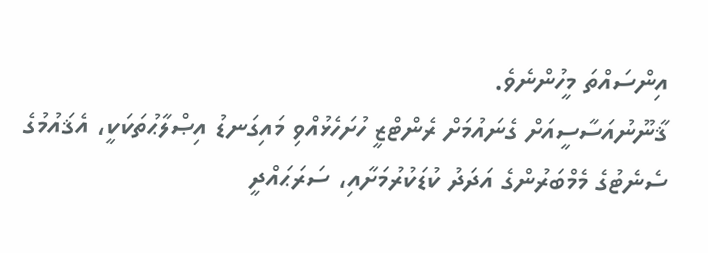އިންސައްތަ މީހުންނެވެ.
ޤާނޫނުއަސާސީއަށް ގެނައުމަށް ރެންޓްޒީ ހުށަހެޅުއްވި މައިގަނޑު އިޞްލާޙުތަކަކީ، އެޤައުމުގެ ސެނެޓުގެ މެމްބަރުންގެ އަދަދު ކުޑަކުރުމަށާއި، ސަރަޙައްދީ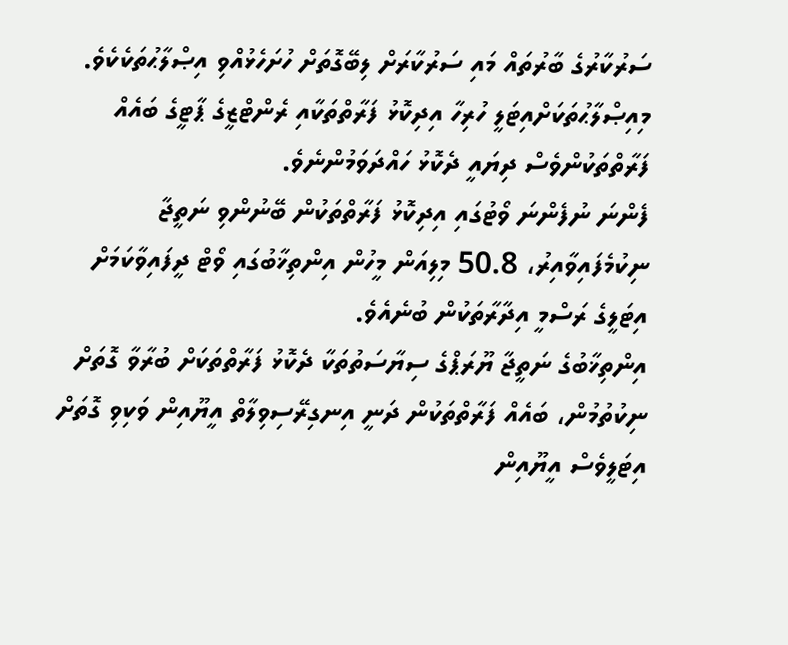ސަރުކާރުގެ ބާރުތައް މައި ސަރުކާރަށް ލިބޭގޮތަށް ހުށަހެޅުއްވި އިޞްލާޙުތަކެކެވެ. މިއިޞްލާޙުތަކަށްއިޓަލީ ހުރިހާ އިދިކޮޅު ފަރާތްތަކާއި ރެންޓްޒީގެ ޕާޓީގެ ބައެއް ފަރާތްތަކުންވެސް ދިޔައީ ދެކޮޅު ހައްދަވަމުންނެވެ.
ފެންނަ ނުފެންނަ ވޯޓުގައި އިދިކޮޅު ފަރާތްތަކުން ބޭނުންވި ނަތީޖާ ނިކުމެފައިވާއިރު، 50.8 މިލިއަން މީހުން އިންތިޚާބުގައި ވޯޓް ދީފައިވާކަމަށް އިޓަލީގެ ރަސްމީ އިދާރާތަކުން ބުނެއެވެ.
އިންތިޚާބުގެ ނަތީޖާ ޔޫރަޕްގެ ސިޔާސަތުތަކާ ދެކޮޅު ފަރާތްތަކަށް ބުރާވާ ގޮތަށް ނިކުތުމުން، ބައެއް ފަރާތްތަކުން ދަނީ އިނގިރޭސިވިލާތް އީޔޫއިން ވަކިވި ގޮތަށް އިޓަލީވެސް އީޔޫއިން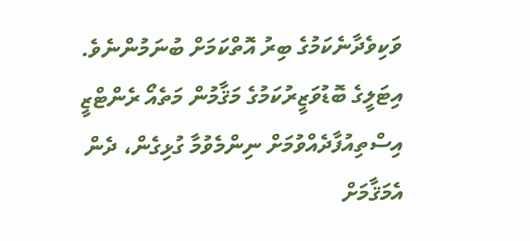ވަކިވެދާނެކަމުގެ ބިރު އޮތްކަމަށް ބުނަމުންނެވެ.
އިޓަލީގެ ބޮޑުވަޒީރުކަމުގެ މަޤާމުން މަތެއޯ ރެންޓްޒީ އިސްތިއުފާދެއްވުމަށް ނިންމެވުމާ ގުޅިގެން، ދެން އެމަޤާމަށް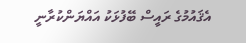އެޤައުމުގެ ރައީސް ބޭފުޅަކު އައްޔަންކުރާނީ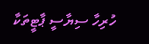ހުރިހާ ސިޔާސީ ޕާޓީތަކާ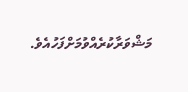މަޝްވަރާކުރެއްވުމަށްފަހުއެވެ.